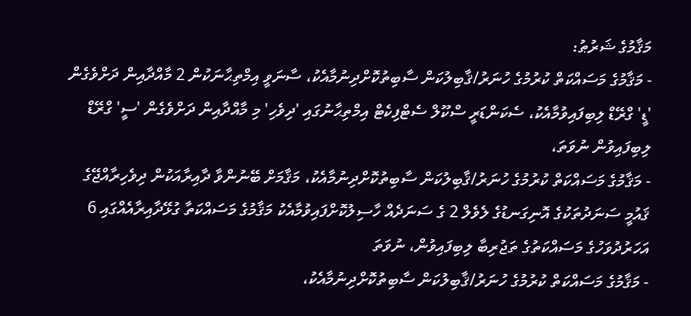މަޤާމުގެ ޝަރުޠު:
- މަޤާމުގެ މަސައްކަތް ކުރުމުގެ ހުނަރު/ޤާބިލުކަން ސާބިތުކޮށްދިނުމާއެކު، ސާނަވީ އިމްތިޙާނަކުން 2 މާއްދާއިން ދަށްވެގެން 'ޑީ' ގްރޭޑް ލިބިފައިވުމާއެކު، ސެކަންޑަރީ ސްކޫލް ސެޓްފިކެޓް އިމްތިޙާނުގައި 'ދިވެހި' މި މާއްދާއިން ދަށްވެގެން 'ސީ' ގްރޭޑް ލިބިފައިވުން ނުވަތަ،
- މަޤާމުގެ މަސައްކަތް ކުރުމުގެ ހުނަރު/ޤާބިލުކަން ސާބިތުކޮށްދިނުމާއެކު، މަޤާމަށް ބޭނުންވާ ދާއިރާއަކުން ދިވެހިރާއްޖޭގެ ޤައުމީ ސަނަދުތަކުގެ އޮނިގަނޑުގެ ލެވެލް 2 ގެ ސަނަދެއް ހާސިލުކޮށްފައިވުމާއެކު މަޤާމުގެ މަސައްކަތާ ގުޅޭދާއިރާއެއްގައި 6 އަހަރުދުވަހުގެ މަސައްކަތުގެ ތަޖުރިބާ ލިބިފައިވުން، ނުވަތަ
- މަޤާމުގެ މަސައްކަތް ކުރުމުގެ ހުނަރު/ޤާބިލުކަން ސާބިތުކޮށްދިނުމާއެކު،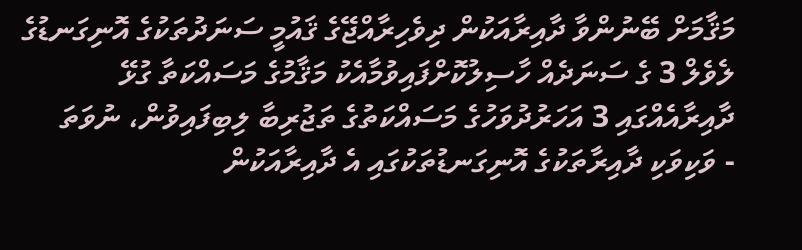މަޤާމަށް ބޭނުންވާ ދާއިރާއަކުން ދިވެހިރާއްޖޭގެ ޤައުމީ ސަނަދުތަކުގެ އޮނިގަނޑުގެ ލެވެލް 3 ގެ ސަނަދެއް ހާސިލުކޮށްފައިވުމާއެކު މަޤާމުގެ މަސައްކަތާ ގުޅޭ ދާއިރާއެއްގައި 3 އަހަރުދުވަހުގެ މަސައްކަތުގެ ތަޖުރިބާ ލިބިފައިވުން، ނުވަތަ
- ވަކިވަކި ދާއިރާތަކުގެ އޮނިގަނޑުތަކުގައި އެ ދާއިރާއަކުން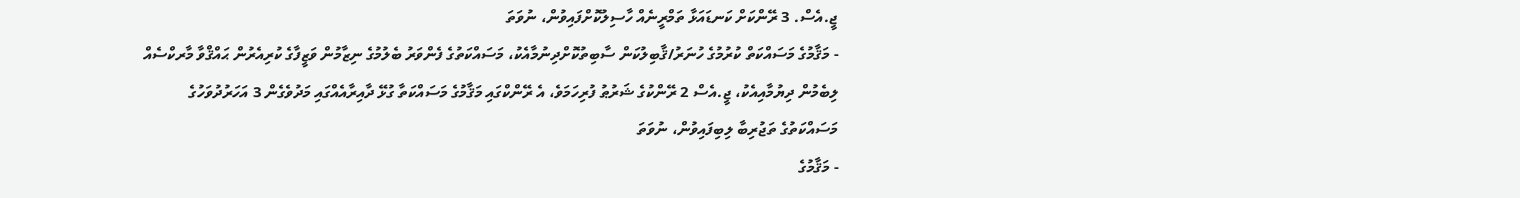ޖީ.އެސް. 3 ރޭންކަށް ކަނޑައަޅާ ތަމްރީނެއް ހާސިލުކޮށްފައިވުން، ނުވަތަ
- މަޤާމުގެ މަސައްކަތް ކުރުމުގެ ހުނަރު/ޤާބިލުކަން ސާބިތުކޮށްދިނުމާއެކު، މަސައްކަތުގެ ފެންވަރު ބެލުމުގެ ނިޒާމުން ވަޒީފާގެ ކުރިއެރުން ޙައްޤްވާ މާރކްސެއް ލިބެމުން ދިޔުމާއިއެކު، ޖީ.އެސް 2 ރޭންކުގެ ޝަރުޠު ފުރިހަމަވެ، އެ ރޭންކްގައި މަޤާމުގެ މަސައްކަތާ ގުޅޭ ދާއިރާއެއްގައި މަދުވެގެން 3 އަހަރުދުވަހުގެ މަސައްކަތުގެ ތަޖުރިބާ ލިބިފައިވުން، ނުވަތަ
- މަޤާމުގެ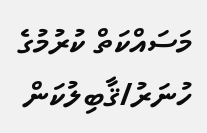މަސައްކަތް ކުރުމުގެ ހުނަރު/ޤާބިލުކަން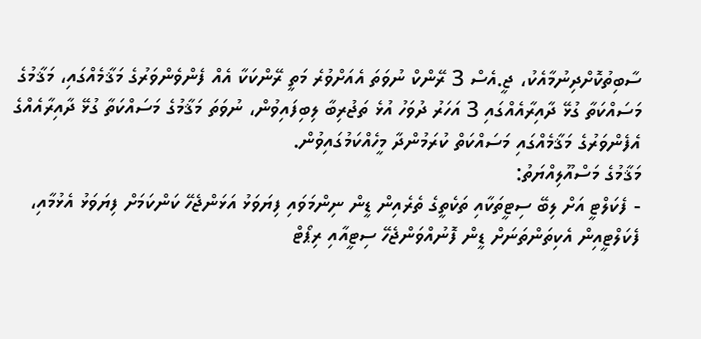ސާބިތުކޮށްދިނުމާއެކު، ޖީ.އެސް 3 ރޭންކް ނުވަތަ އެއަށްވުރެ މަތީ ރޭންކަކާ އެއް ފެންވެންވަރުގެ މަޤާމެއްގައި، މަޤާމުގެ މަސައްކަތާ ގުޅޭ ދާއިރާއެއްގައި 3 އަހަރު ދުވަހު އުޅެ ތަޖުރިބާ ލިބިފައިވުން، ނުވަތަ މަޤާމުގެ މަސައްކަތާ ގުޅޭ ދާއިރާއެއްގެ އެފެންވަރުގެ މަޤާމެއްގައި މަސައްކަތް ކުރަމުންދާ މީހެއްކަމުގައިވުން.
މަޤާމުގެ މަސްއޫލިއްޔަތު:
- ފެކަލްޓީ އަށް ލިބޭ ސިޓީތަކާއި ތަކެތީގެ ތެރެއިން ޑީން ނިންމަވައި ފިޔަވަޅު އަޅަންޖެހޭ ކަންކަމަށް ފިޔަވަޅު އެޅުމާއި، ފެކަލްޓީއިން އެކިތަންތަނަށް ޑީން ފޮނުއްވަންޖެހޭ ސިޓީއާއި ރިޕޯޓް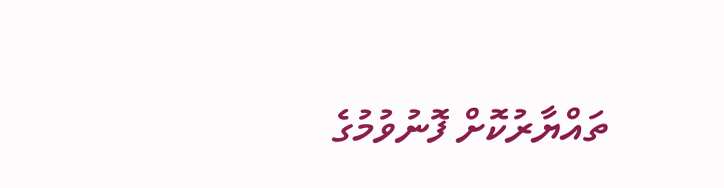ތައްޔާރުކޮށް ފޮނުވުމުގެ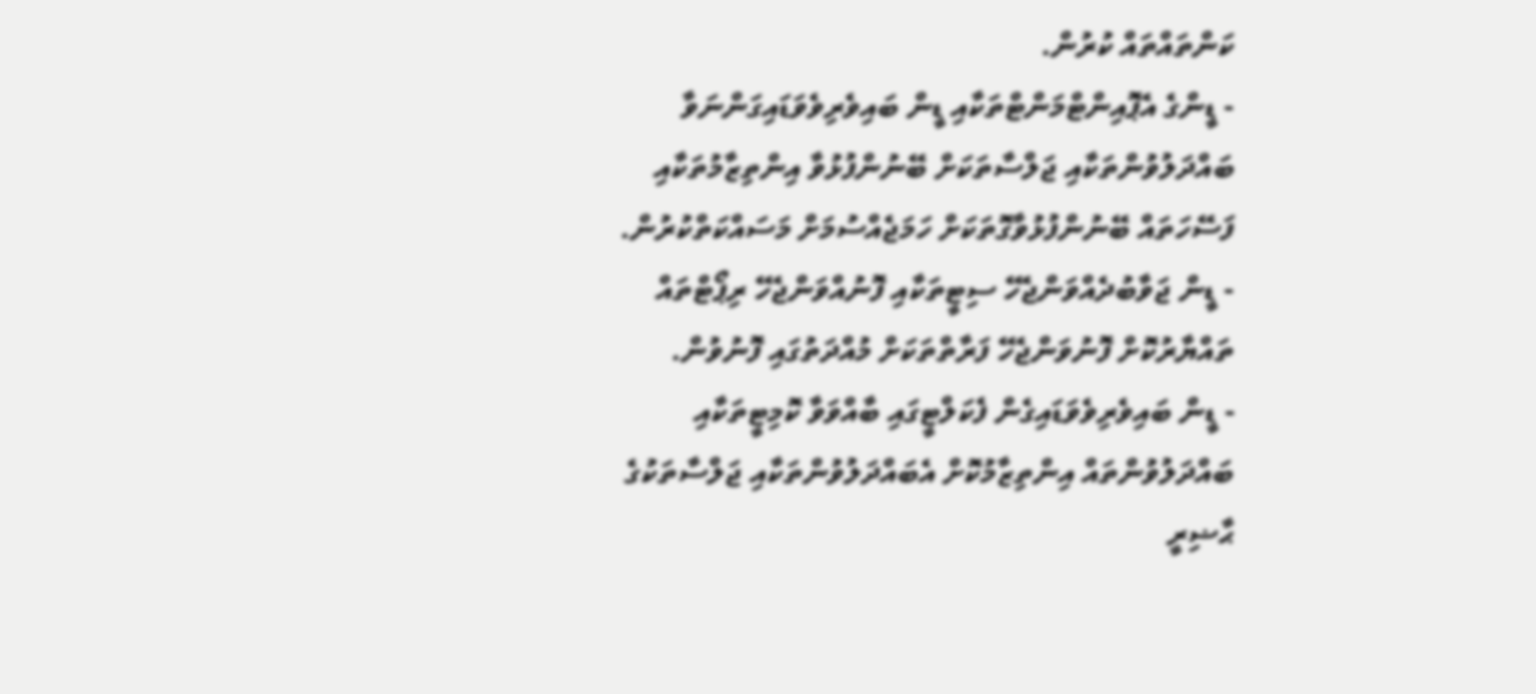ކަންތައްތައް ކުރުން.
- ޑީންގެ އެޕޮއިންޓްމަންޓްތަކާއި ޑީން ބައިވެރިވެވަޑައިގަންނަވާ ބައްދަލުވުންތަކާއި ޖަލްސާތަކަށް ބޭނުންފުޅުވާ އިންތިޒާމުތަކާއި ފަސޭހަތައް ބޭނުންފުޅުވާގޮތަކަށް ހަމަޖެއްސުމަށް މަސައްކަތްކުރުން.
- ޑީން ޖަވާބުދެއްވަންޖެހޭ ސިޓީތަކާއި ފޮނުއްވަންޖެހޭ ރިޕޯޓްތައް ތައްޔާރުކޮށް ފޮނުވަންޖެހޭ ފަރާތްތަކަށް މުއްދަތުގައި ފޮނުވުން.
- ޑީން ބައިވެރިވެވަޑައިގެން ފެކަލްޓީގައި ބާއްވަވާ ކޮމިޓީތަކާއި ބައްދަލުވުންތައް އިންތިޒާމުކޮށް އެބައްދަލުވުންތަކާއި ޖަލްސާތަކުގެ ޙާޟިރީ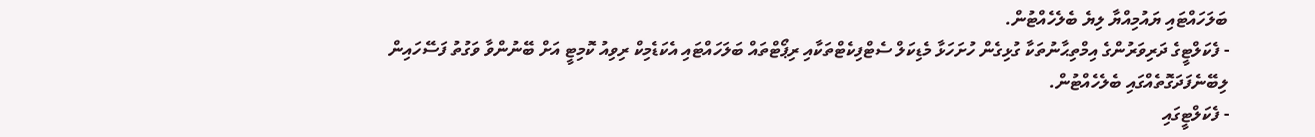ބަލަހައްޓައި ޔައުމިއްޔާ ލިޔެ ބެލެހެއްޓުން.
- ފެކަލްޓީގެ ދަރިވަރުންގެ އިމްތިޙާނުތަކާ ގުޅިގެން ހުށަހަޅާ މެޑިކަލް ސެޓްފިކެޓްތަކާއި ރިޕޯޓްތައް ބަލަހައްޓައި އެކަޑެމިކް ރިވިއު ކޮމިޓީ އަށް ބޭނުންވާ ވަގުތު ފަސޭހައިން ލިބޭނެފަދަގޮތެއްގައި ބެލެހެއްޓުން.
- ފެކަލްޓީގައި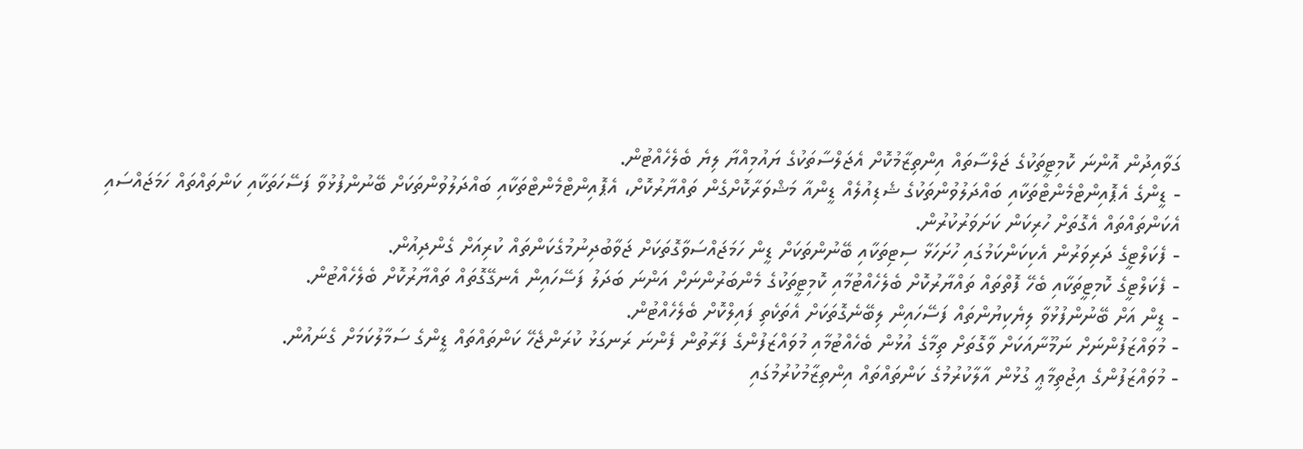ގަވާއިދުން އޮންނަ ކޮމިޓީތަކުގެ ޖަލްސާތައް އިންތިޒާމުކޮށް އެޖަލްސާތަކުގެ ޔައުމިއްޔާ ލިޔެ ބެލެހެއްޓުން.
- ޑީންގެ އެޕޮއިންޓްމެންޓްތަކާއި ބައްދަލުވުންތަކުގެ ޝެޑިއުލެއް ޑީންއާ މަޝްވަރާކޮށްގެން ތައްޔާރުކޮށް، އެޕޮއިންޓްމެންޓްތަކާއި ބައްދަލުވުންތަކަށް ބޭނުންފުޅުވާ ފަސޭހަތަކާއި ކަންތައްތައް ހަމަޖައްސައި އެކަންތައްތައް އެގޮތަށް ހުރިކަން ކަށަވަރުކުރުން.
- ފެކަލްޓީގެ ދަރިވަރުން އެކިކަންކަމުގައި ހުށަހަޅާ ސިޓިތަކާއި ބޭނުންތަކަށް ޑީން ހަމަޖައްސަވާގޮތަކަށް ޖަވާބުދިނުމުގެކަންތައް ކުރިއަށް ގެންދިއުން.
- ފެކަލްޓީގެ ކޮމިޓީތަކާއި ބެހޭ ފޮތްތައް ތައްޔާރުކޮށް ބެލެހެއްޓުމާއި ކޮމިޓީތަކުގެ މެންބަރުންނަށް އަންނަ ބަދަލު ފަސޭހައިން އެނގޭގޮތައް ތައްޔާރުކޮށް ބެލެހެއްޓުން.
- ޑީން އަށް ބޭނުންފުޅުވާ ލިޔެކިޔުންތައް ފަސޭހައިން ލިބޭނެގޮތަކަށް އެތަކެތި ފައިލްކޮށް ބެލެހެއްޓުން.
- މުވައްޒަފުންނަށް ނަމޫނާއަކަށް ވާގޮތަށް ތިމާގެ އުޅުން ބެހެއްޓުމާއި މުވައްޒަފުންގެ ފަރާތުން ފެންނަ ރަނގަޅު ކުރަންޖެހޭ ކަންތައްތައް ޑީންގެ ސަމާލުކަމަށް ގެނައުން.
- މުވައްޒަފުންގެ އިޖުތިމާޢީ ގުޅުން އާލާކުރުމުގެ ކަންތައްތައް އިންތިޒާމުކުރުމުގައި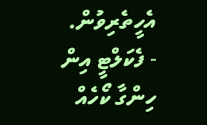އެހީތެރިވުން.
- ފެކަލްޓީ އިން ހިންގާ ކޯހެއް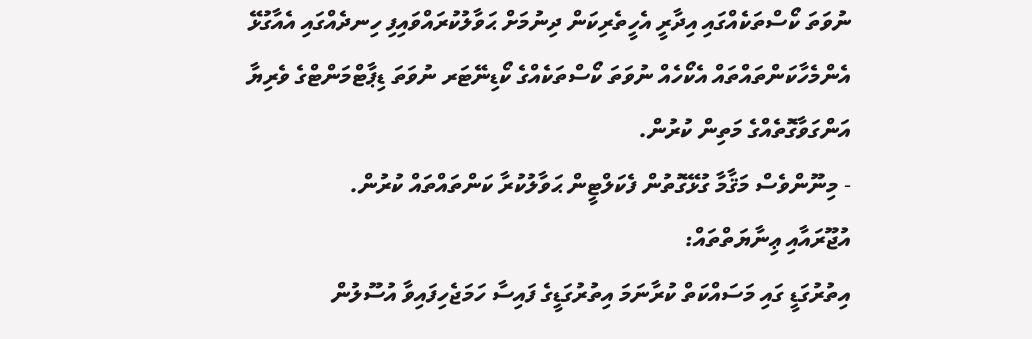ނުވަތަ ކޯސްތަކެއްގައި އިދާރީ އެހީތެރިކަން ދިނުމަށް ޙަވާލުކުރައްވައިފި ހިނދެއްގައި އެއާގުޅޭ އެންމެހާކަންތައްތައް އެކޯހެއް ނުވަތަ ކޯސްތަކެއްގެ ކޯޑިނޭޓަރ ނުވަތަ ޑިޕާޓްމަންޓްގެ ވެރިޔާ އަންގަވާގޮތެއްގެ މަތިން ކުރުން.
- މިނޫންވެސް މަޤާމާ ގުޅޭގޮތުން ފެކަލްޓީން ޙަވާލުކުރާ ކަންތައްތައް ކުރުން.
އުޖޫރައާއި ޢިނާޔަތްތައް:
އިތުރުގަޑީ ގައި މަސައްކަތް ކުރާނަމަ އިތުރުގަޑީގެ ފައިސާ ހަމަޖެހިފައިވާ އުސޫލުން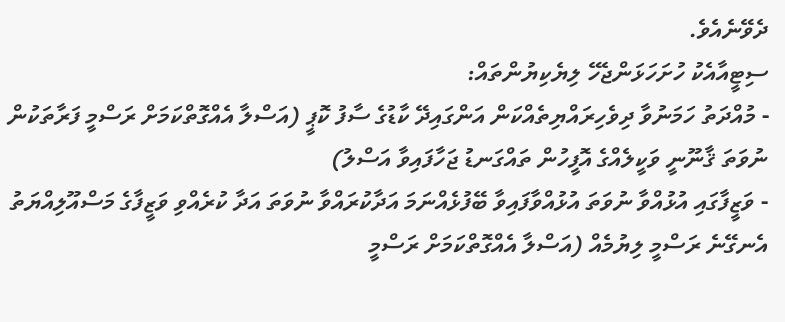ދެވޭނެއެވެ.
ސިޓީއާއެކު ހުށަހަޅަންޖެހޭ ލިޔެކިޔުންތައް:
- މުއްދަތު ހަމަނުވާ ދިވެހިރައްޔިތެއްކަން އަންގައިދޭ ކާޑުގެ ސާފު ކޮޕީ (އަސްލާ އެއްގޮތްކަމަށް ރަސްމީ ފަރާތަކުން ނުވަތަ ޤާނޫނީ ވަކީލެއްގެ އޮފީހުން ތައްގަނޑު ޖަހާފައިވާ އަސްލު)
- ވަޒީފާގައި އުޅުއްވާ ނުވަތަ އުޅުއްވާފައިވާ ބޭފުޅެއްނަމަ އަދާކުރައްވާ ނުވަތަ އަދާ ކުރެއްވި ވަޒީފާގެ މަސްއޫލިއްޔަތު އެނގޭނެ ރަސްމީ ލިޔުމެއް (އަސްލާ އެއްގޮތްކަމަށް ރަސްމީ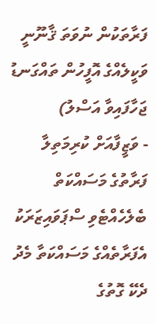ފަރާތަކުން ނުވަތަ ޤާނޫނީ ވަކީލެއްގެ އޮފީހުން ތައްގަނޑު ޖަހާފައިވާ އަސްލު)
- ވަޒީފާއަށް ކުރިމަތިލާ ފަރާތުގެ މަސައްކަތް ބެލެހެއްޓެވި ސްޕަވައިޒަރަކު އެފަރާތެއްގެ މަސައްކަތާ މެދު ދެކޭ ގޮތުގެ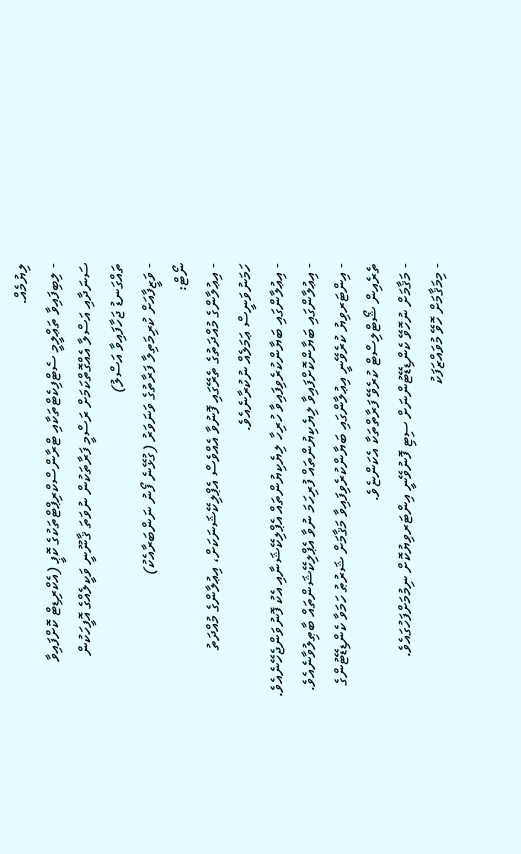ލިޔުމެއް.
- ލިބިފައިވާ ތަޢްލީމީ ސެޓްފިކެޓްތަކާއި ޓްރާންސްކްރިޕްޓްތަކުގެ ކޮޕީ (އެކްރިޑިޓް ކޮށްފައިވާ ސަނަދާއި އަސްލާ އެއްގޮތްކަމަށް ރަސްމީ ފަރާތަކުން ނުވަތަ ޤާނޫނީ ވަކީލެއްގެ އޮފީހަކުން ތައްގަނޑު ޖަހާފައިވާ އަސްލު)
- ވަޒީފާއަށް ކުރިމަތިލާ ފަރާތުގެ ވަނަވަރު (ގުޅޭނެ ފޯނު ނަންބަރާއެކު)
ނޯޓް:
- އިޢުލާންގެ މުއްދަތުގެ ތެރޭގައި ފޮނުވާ އެއްވެސް އެޕްލިކޭޝަނަކަށް، އިޢުލާންގެ މުއްދަތު ހަމަނުވަނީސް ޢަމަލެއް ނުކުރާނެއެވެ.
- އިޢުލާންގައި ބަޔާންކުރެވިފައިވާ ހުރިހާ ލިޔެކިޔުންތައް އެޕްލިކޭޝަނާއި އެކު ފޮނުވަންޖެހޭނެއެވެ.
- އިޢުލާންގައި ބަޔާންކޮށްފައިވާ ލިޔެކިޔުންތައް ފުރިހަމަ ނުވާ އެޕްލިކޭޝަންތައް ބާޠިލުވާނެއެވެ.
- އިންޓަރވިޔު ކުރެވޭނީ އިޢުލާންގައި ބަޔާންކުރެވިފައިވާ މަޤާމަށް ޝަރުޠު ހަމަވާ ކެންޑިޑޭޓުންގެ ތެރެއިން ޝޯޓްލިސްޓް ކުރެވޭ ފަރާތްތަކާ އެކަންޏެވެ.
- މަޤާމަށް ނުހޮވޭ ކެންޑިޑޭޓުންނަށް ސިޓި ފޮނުވޭނީ އިންޓަރވިޔުކޮށް ނިމުމަށްފަހުގައެވެ.
- މިމަޤާމަށް ހޮވޭ މުވައްޒަފަކު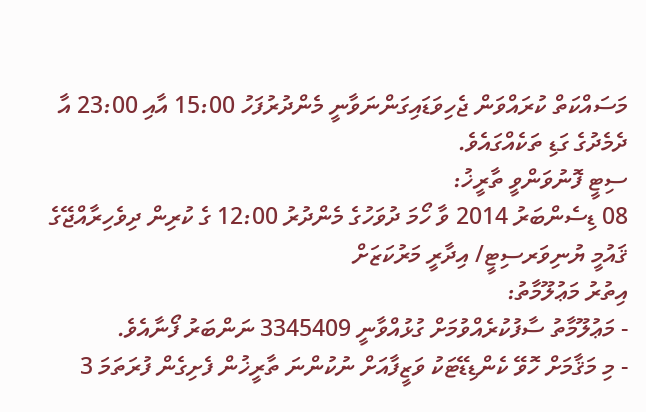މަސައްކަތް ކުރައްވަން ޖެހިވަޑައިގަންނަވާނީ މެންދުރުފަހު 15:00 އާއި 23:00 އާ ދެމެދުގެ ގަޑި ތަކެއްގައެވެ.
ސިޓީ ފޮނުވަންވީ ތާރީޚު:
08 ޑިސެންބަރު 2014 ވާ ހޯމަ ދުވަހުގެ މެންދުރު 12:00 ގެ ކުރިން ދިވެހިރާއްޖޭގެ ޤައުމީ ޔުނިވަރސިޓީ/ އިދާރީ މަރުކަޒަށް
އިތުރު މަޢުލޫމާތު:
- މަޢުލޫމާތު ސާފުކުރެއްވުމަށް ގުޅުއްވާނީ 3345409 ނަންބަރު ފޯނާއެވެ.
- މި މަޤާމަށް ހޮވޭ ކެންޑިޑޭޓަކު ވަޒީފާއަށް ނުކުންނަ ތާރީޚުން ފެށިގެން ފުރަތަމަ 3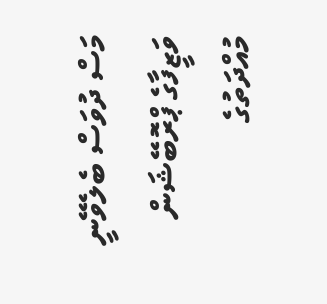މަސް ދުވަސް ބެލެވޭނީ ވަޒީފާގެ ޕްރޮބޭޝަން މުއްދަތުގެ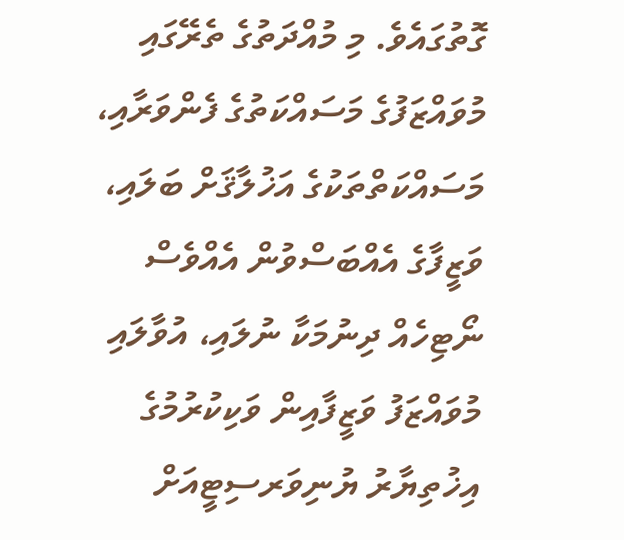ގޮތުގައެވެ. މި މުއްދަތުގެ ތެރޭގައި މުވައްޒަފުގެ މަސައްކަތުގެ ފެންވަރާއި، މަސައްކަތްތަކުގެ އަޚުލާޤަށް ބަލައި، ވަޒީފާގެ އެއްބަސްވުން އެއްވެސް ނޯޓިހެއް ދިނުމަކާ ނުލައި، އުވާލައި މުވައްޒަފު ވަޒީފާއިން ވަކިކުރުމުގެ އިޚުތިޔާރު ޔުނިވަރސިޓީއަށް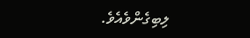ލިބިގެންވެއެވެ.